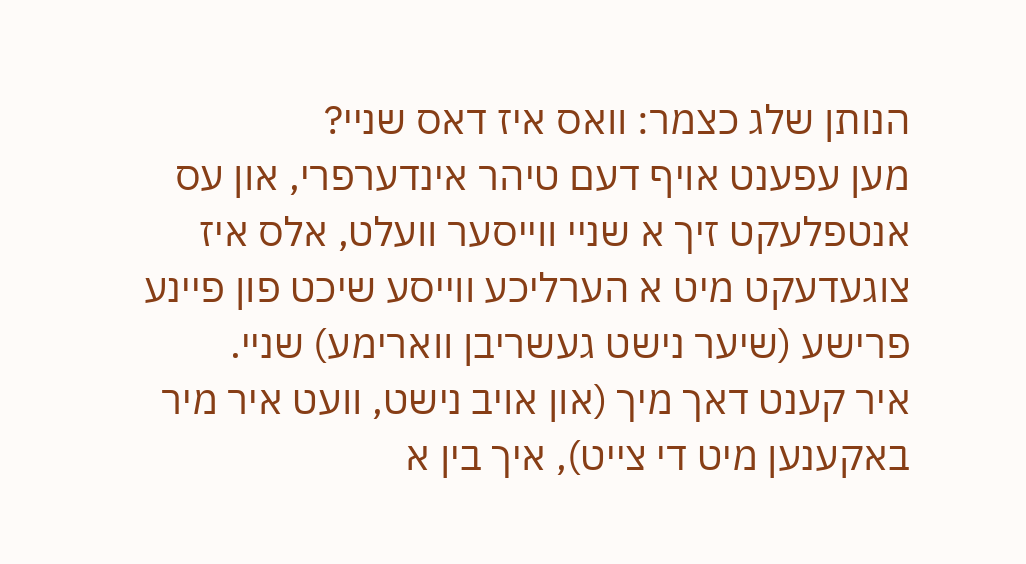הנותן שלג כצמר: וואס איז דאס שניי?
מען עפענט אויף דעם טיהר אינדערפרי, און עס אנטפלעקט זיך א שניי ווייסער וועלט, אלס איז צוגעדעקט מיט א הערליכע ווייסע שיכט פון פיינע פרישע (שיער נישט געשריבן ווארימע) שניי.
איר קענט דאך מיך (און אויב נישט, וועט איר מיר באקענען מיט די צייט), איך בין א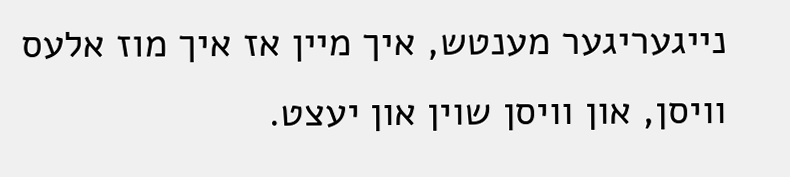נייגעריגער מענטש, איך מיין אז איך מוז אלעס וויסן, און וויסן שוין און יעצט.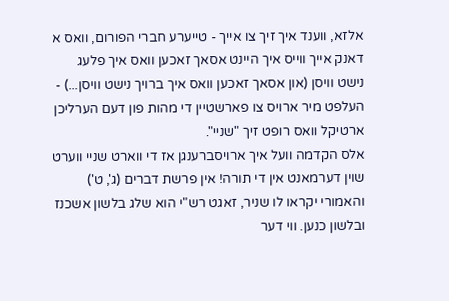אלזא, ווענד איך זיך צו אייך - טייערע חברי הפורום, וואס א דאנק אייך ווייס איך היינט אסאך זאכען וואס איך פלעג נישט וויסן (און אסאך זאכען וואס איך ברויך נישט וויסן...) - העלפט מיר ארויס צו פארשטיין די מהות פון דעם הערליכן ארטיקל וואס רופט זיך "שניי".
אלס הקדמה וועל איך ארויסברענגן אז די ווארט שניי ווערט שוין דערמאנט אין די תורה! אין פרשת דברים (ג', ט') והאמורי יקראו לו שניר, זאגט רש"י הוא שלג בלשון אשכנז ובלשון כנען. ווי דער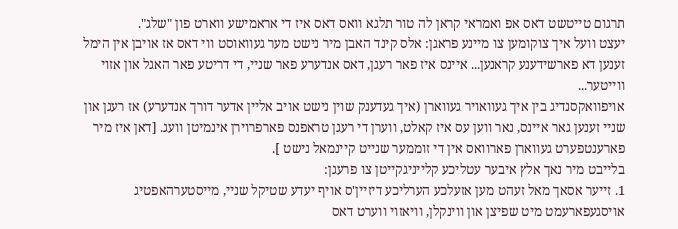תרגום טייטשט דאס אפ ואמראי קראן לה טור תלגא וואס דאס איז די אראמישע ווארט פון "שלג".
יעצט וועל איך צוקומען צו מיינע פראגן: אלס קינד האבן מיר נישט מער געוואוסט ווי דאס אז אויבן אין הימל זענען דא פארשידענע קראנען... איינס איז פאר רעגן, דאס אנדערע פאר שניי, די דריטע פאר האגל און אזוי ווייטער...
אויפוואקסנדיג בין איך געוואויר געווארן (איך געדענק שוין נישט אויב אליין אדער דורך אנדערע) אז רעגן און שניי זענען גאר איינס, נאר ווען עס איז קאלט, ווערן די רעגן טראפנס פארפרוירן אינמיטן וועג. [דאן איז מיר פארענטפערט געווארן פארוואס אין די זוממער שנייט קיינמאל נישט ].
בלייבט מיר נאך אלץ איבער עטליכע קלייניגקייטן צו פרעגן:
1. זייער אסאך מאל זעהט מען אזעלכע הערליכע דיזיין'ס אויף יעדע שטיקל שניי, מייסטערהאפטיג אויסגעפארעמט מיט שפיצן און ווינקלן, וויאזוי ווערט דאס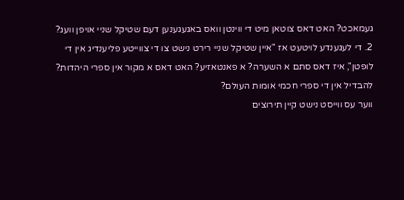געמאכט? האט דאס צוטאן מיט די ווינטן וואס באגעגענען דעם שטיקל שניי אויפן וועג?
2. די לעגענדע לויטעט אז "איין שטיקל שניי רירט נישט צו די צווייטע פליענדיג אין די לופטן", איז דאס סתם א השערה? א פאנטאזיע? האט דאס א מקור אין ספרי היהדות? להבדיל אין די ספרי חכמי אומות העולם?
ווער עס ווייסט נישט קיין תירוצים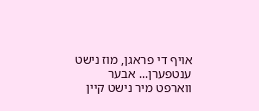אויף די פראגן, מוז נישט ענטפערן... אבער ווארפט מיר נישט קיין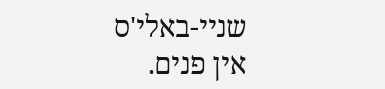שניי-באלי'ס אין פנים.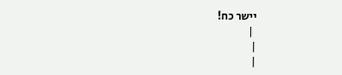יישר כח!
 |
|
|